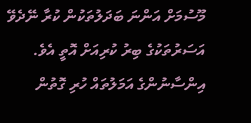މޫސުމަށް އަންނަ ބަދަލުތަކުން ކުރާ ނޭދެވޭ އަސަރުތަކުގެ ބިރު ކުރިއަށް އޮތީ އެވެ. އިންސާނުންގެ އަމަލުތައް ހުރި ގޮތުން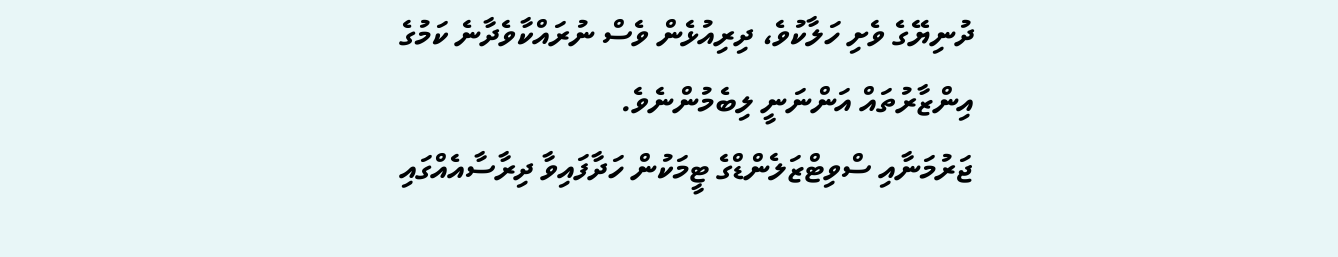ދުނިޔޭގެ ވެށި ހަލާކުވެ، ދިރިއުޅެން ވެސް ނުރައްކާވެދާނެ ކަމުގެ އިންޒާރުތައް އަންނަނީ ލިބެމުންނެވެ.
ޖަރުމަނާއި ސްވިޓްޒަލެންޑްގެ ޓީމަކުން ހަދާފައިވާ ދިރާސާއެއްގައި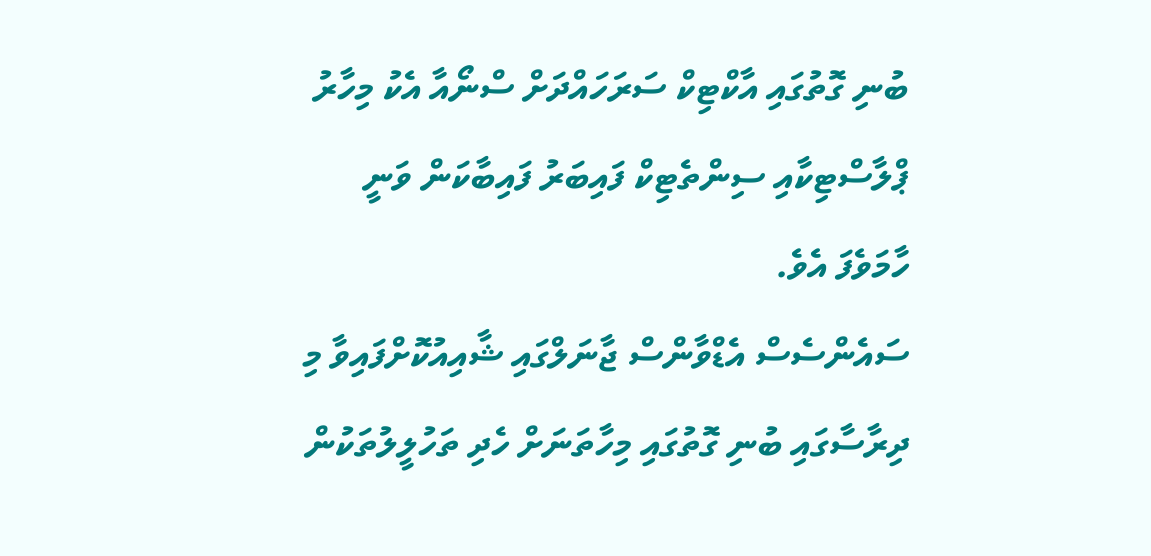ބުނި ގޮތުގައި އާކްޓިކް ސަރަހައްދަށް ސްނޯއާ އެކު މިހާރު ޕްލާސްޓިކާއި ސިންތެޓިކް ފައިބަރު ފައިބާކަން ވަނީ ހާމަވެފަ އެވެ.
ސައެންސެސް އެޑްވާންސް ޖާނަލްގައި ޝާއިއުކޮށްފައިވާ މި ދިރާސާގައި ބުނި ގޮތުގައި މިހާތަނަށް ހެދި ތަހުލީލުތަކުން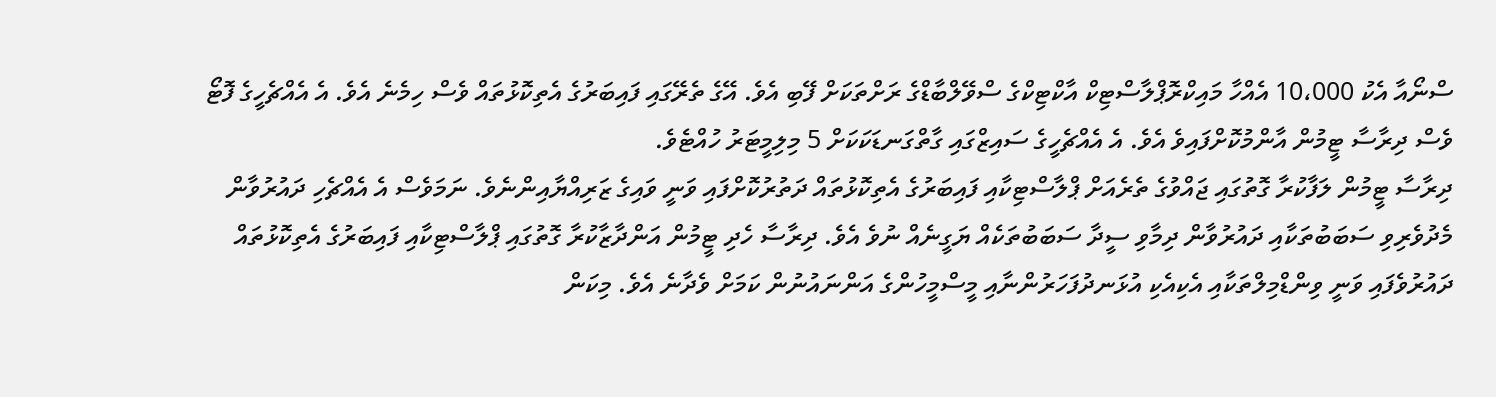ސްނޯއާ އެކު 10،000 އެއްހާ މައިކްރޮޕްލާސްޓިކް އާކްޓިކްގެ ސްވޭލްބާޑްގެ ރަށްތަކަށް ފޭބި އެވެ. އޭގެ ތެރޭގައި ފައިބަރުގެ އެތިކޮޅުތައް ވެސް ހިމެނެ އެވެ. އެ އެއްޗެހީގެ ފޮޓޯ ވެސް ދިރާސާ ޓީމުން އާންމުކޮށްފައިވެ އެވެ. އެ އެއްޗެހީގެ ސައިޒްގައި ގާތްގަނޑަކަކަށް 5 މިލިމީޓަރު ހުއްޓެވެ.
ދިރާސާ ޓީމުން ލަފާކުރާ ގޮތުގައި ޖައްވުގެ ތެރެއަށް ޕްލާސްޓިކާއި ފައިބަރުގެ އެތިކޮޅުތައް ދަތުރުކޮށްފައި ވަނީ ވައިގެ ޒަރިއްޔާއިންނެވެ. ނަމަވެސް އެ އެއްޗެހި ދައުރުވާން މެދުވެރިވި ސަބަބުތަކާއި ދައުރުވާން ދިމާވި ސީދާ ސަބަބުތަކެއް ޔަގީނެއް ނުވެ އެވެ. ދިރާސާ ހެދި ޓީމުން އަންދާޒާކުރާ ގޮތުގައި ޕްލާސްޓިކާއި ފައިބަރުގެ އެތިކޮޅުތައް ދައުރުވެފައި ވަނީ ވިންޑްމިލްތަކާއި އެކިއެކި އުޅަނދުފަހަރުންނާއި މީސްމީހުންގެ އަންނައުނުން ކަމަށް ވެދާނެ އެވެ. މިކަން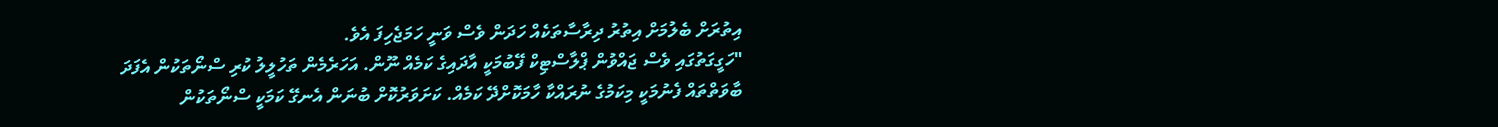އިތުރަށް ބެލުމަށް އިތުރު ދިރާސާތަކެއް ހަދަން ވެސް ވަނީ ހަމަޖެހިފަ އެވެ.
"ހަގީގަތުގައި ވެސް ޖައްވުން ޕްލާސްޓިކް ފޭބުމަކީ އާދައިގެ ކަމެއް ނޫން. އަހަރެމެން ތަހުލީލު ކުރި ސްނޯތަކުން އެފަދަ ބާވަތްތައް ފެނުމަކީ މިކަމުގެ ނުރައްކާ ހާމަކޮށްދޭ ކަމެއް. ކަށަވަރުކޮށް ބުނަން އެނގޭ ކަމަކީ ސްނޯތަކުން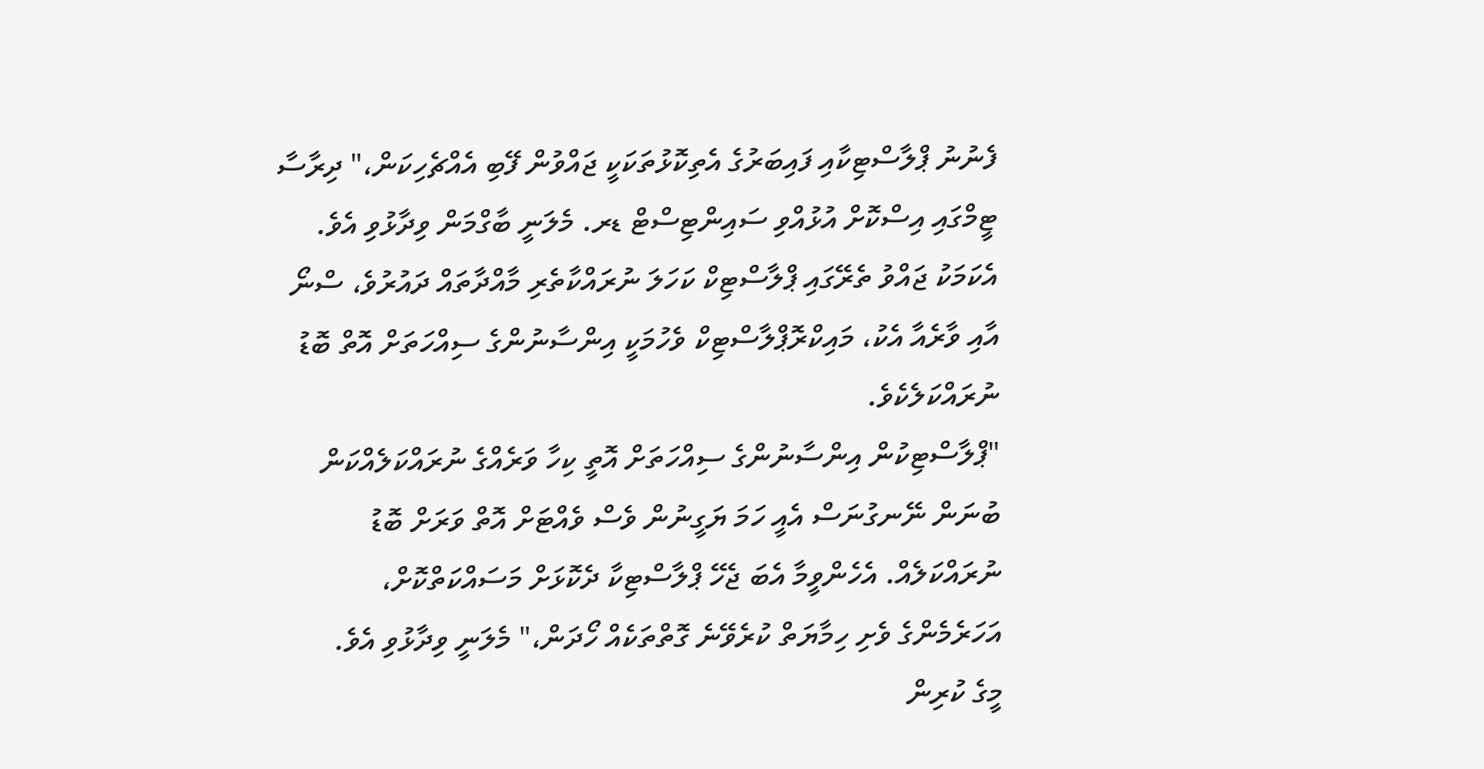ފެނުނު ޕްލާސްޓިކާއި ފައިބަރުގެ އެތިކޮޅުތަކަކީ ޖައްވުން ފޭބި އެއްޗެހިކަން،" ދިރާސާ ޓީމްގައި އިސްކޮށް އުޅުއްވި ސައިންޓިސްޓް ޑރ. މެލަނީ ބާގްމަން ވިދާޅުވި އެވެ.
އެކަމަކު ޖައްވު ތެރޭގައި ޕްލާސްޓިކް ކަހަލަ ނުރައްކާތެރި މާއްދާތައް ދައުރުވެ، ސްނޯ އާއި ވާރެއާ އެކު، މައިކްރޮޕްލާސްޓިކް ވެހުމަކީ އިންސާނުންގެ ސިއްހަތަށް އޮތް ބޮޑު ނުރައްކަލެކެވެ.
"ޕްލާސްޓިކުން އިންސާނުންގެ ސިއްހަތަށް އޮތީ ކިހާ ވަރެއްގެ ނުރައްކަލެއްކަން ބުނަން ނޭނގުނަސް އެއީ ހަމަ ޔަގީނުން ވެސް ވެއްޓަށް އޮތް ވަރަށް ބޮޑު ނުރައްކަލެއް. އެހެންވީމާ އެބަ ޖެހޭ ޕްލާސްޓިކާ ދެކޮޅަށް މަސައްކަތްކޮށް، އަހަރެމެންގެ ވެށި ހިމާޔަތް ކުރެވޭނެ ގޮތްތަކެއް ހޯދަން،" މެލަނީ ވިދާޅުވި އެވެ.
މީގެ ކުރިން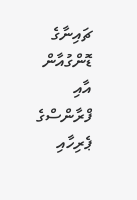ޗައިނާގެ ޑޮންގުއާން އާއި ފްރާންސްގެ ޕެރިހާއި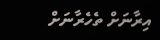އިރާނަށް ތެހެރާނަށް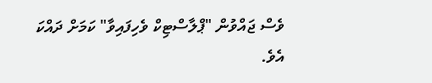ވެސް ޖައްވުން "ޕްލާސްޓިކް ވެހިފައިވާ" ކަމަށް ދައްކަ އެވެ.